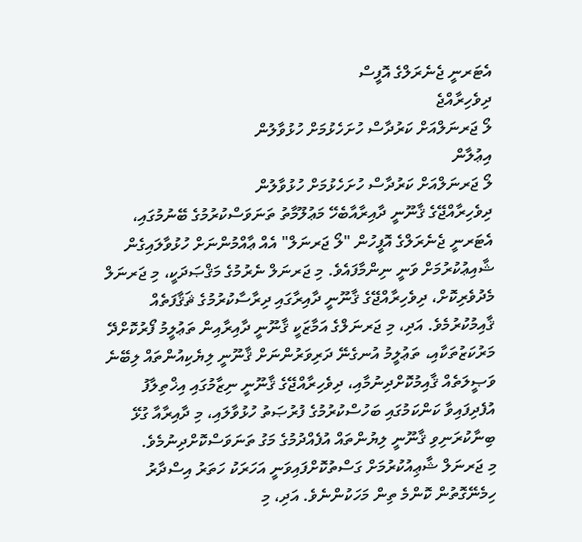އެޓަރނީ ޖެނެރަލްގެ އޮފީސް
ދިވެހިރާއްޖެ
ލޯ ޖަރނަލްއަށް ކަރުދާސް ހުށަހެޅުމަށް ހުޅުވާލުން
އިޢުލާން
ލޯ ޖަރނަލްއަށް ކަރުދާސް ހުށަހެޅުމަށް ހުޅުވާލުން
ދިވެހިރާއްޖޭގެ ޤާނޫނީ ދާއިރާއާބެހޭ މަޢުލޫމާތު ތަނަވަސްކުރުމުގެ ބޭނުމުގައި، އެޓަރނީ ޖެނެރަލްގެ އޮފީހުން "ލޯ ޖަރނަލް" އެއް ޢާއްމުންނަށް ހުޅުވާލައިގެން ޝާއިޢުކުރުމަށް ވަނީ ނިންމާފައެވެ. މި ޖަރނަލް ނެރުމުގެ މަޤްޞަދަކީ، މި ޖަރނަލް މެދުވެރިކޮށް، ދިވެހިރާއްޖޭގެ ޤާނޫނީ ދާއިރާގައި ދިރާސާކުރުމުގެ ޘަޤާފަތެއް ޤާއިމުކުރުމެވެ. އަދި، މި ޖަރނަލްގެ އަމާޒަކީ ޤާނޫނީ ދާއިރާއިން ތަޢުލީމު ފޯރުކޮށްދޭ މަރުކަޒުތަކާއި، ތަޢުލީމު އުނގެނޭ ދަރިވަރުންނަށް ޤާނޫނީ ލިޔެކިއުންތައް ލިބޭނެ ވަޞީލަތެއް ޤާއިމުކޮށްދިނުމާއި، ދިވެހިރާއްޖޭގެ ޤާނޫނީ ނިޒާމުގައި އިޚްތިލާފު އުފެދިފައިވާ ކަންކަމުގައި ބަހުސްކުރުމުގެ ފުރުޞަތު ހުޅުވާލައި، މި ދާއިރާއާ ގުޅޭ ބިނާކުރަނިވި ޤާނޫނީ ލިޔުންތައް އުފެއްދުމުގެ މަގު ތަނަވަސްކޮށްދިނުމެވެ.
މި ޖަރނަލް ޝާޢިއުކުރުމަށް ގަސްތުކޮށްފައިވަނީ އަހަރަކު ހަތަރު އިސްދާރު ހިމެނޭގޮތުން ކޮންމެ ތިން މަހަކުންނެވެ. އަދި، މި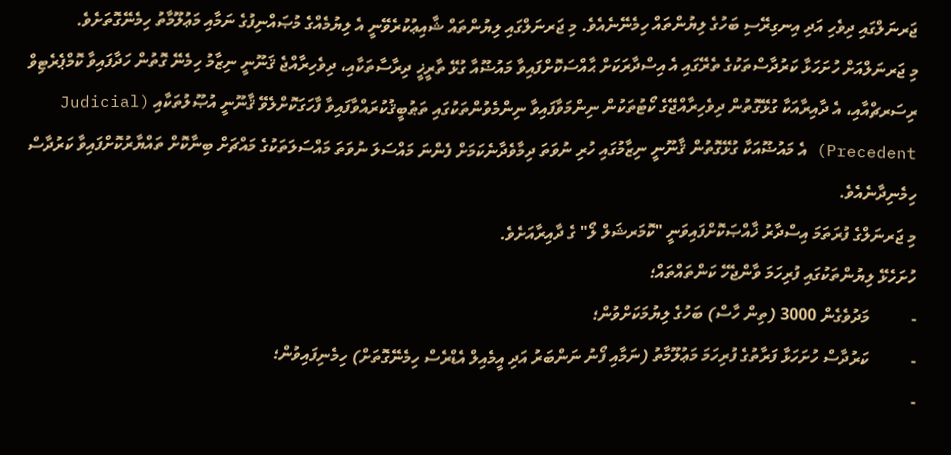ޖަރނަލްގައި ދިވެހި އަދި އިނގިރޭސި ބަހުގެ ލިޔުންތައް ހިމެނޭނެއެވެ. މި ޖަރނަލްގައި ލިޔުންތައް ޝާއިޢުކުރެވޭނީ އެ ލިޔުމެއްގެ މުޞައްނިފުގެ ނަމާއި މަޢުލޫމާތު ހިމެނޭގޮތަށެވެ.
މި ޖަރނަލްއަށް ހުށަހަޅާ ކަރުދާސްތަކުގެ ތެރޭގައި އެ އިސްދާރަކަށް ޙާއްސަކޮށްފައިވާ މައުޟޫއާ ގުޅޭ ތާރީޚީ ދިރާސާތަކާއި، ދިވެހިރާއްޖެ ޤަނޫނީ ނިޒާމު ހިމެނޭ ގޮތުން ހަދާފައިވާ ކޮމްޕެރެޓިވް ރިސަރޗްއާއި، އެ ދާއިރާއަކާ ގުޅޭގޮތުން ދިވެހިރާއްޖޭގެ ކޯޓުތަކުން ނިންމަވާފައިވާ ނިންމެވުންތަކުގައި ތަޠުބީޤުކުރައްވާފައިވާ ފާހަގަކޮށްލެވޭ ޤާނޫނީ އުޞޫލުތަކާއި (Judicial Precedent) އެ މައުޟޫއަކާ ގުޅޭގޮތުން ޤާނޫނީ ނިޒާމުގައި ހުރި ނުވަތަ ދިމާވެދާނެކަމަށް ފެންނަ މައްސަލަ ނުވަތަ މައްސަލަތަކުގެ މައްޗަށް ބިނާކޮށް ތައްޔާރުކޮށްފައިވާ ކަރުދާސް ހިމެނިދާނެއެވެ.
މި ޖަރނަލްގެ ފުރަތަމަ އިސްދާރު ޚާއްޞަކޮށްފައިވަނީ "ކޮމަރޝަލް ލޯ" ގެ ދާއިރާއަށެވެ.
ހުށަހެޅޭ ލިޔުންތަކުގައި ފުރިހަމަ ވާންޖެހޭ ކަންތައްތައް؛
-          މަދުވެގެން 3000 (ތިން ހާސް) ބަހުގެ ލިޔުމަކަށްވުން؛
-          ކަރުދާސް ހުށަހަޅާ ފަރާތުގެ ފުރިހަމަ މަޢުލޫމާތު (ނަމާއި ފޯނު ނަންބަރު އަދި އީމެއިލް އެޑްރެސް ހިމެނޭގޮތަށް) ހިމެނިފައިވުން؛
-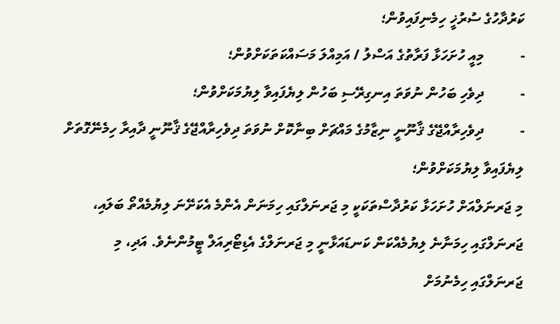ކަރުދާހުގެ ސުރުޚީ ހިމެނިފައިވުން؛
-          މިއީ ހުށަހަޅާ ފަރާތުގެ އަސްލު / އަމިއްލަ މަސައްކަތަކަށްވުން؛
-          ދިވެހި ބަހުން ނުވަތަ އިނގިރޭސި ބަހުން ލިޔެފައިވާ ލިޔުމަކަށްވުން؛
-          ދިވެހިރާއްޖޭގެ ޤާނޫނީ ނިޒާމުގެ މައްޗަށް ބިނާކޮށް ނުވަތަ ދިވެހިރާއްޖޭގެ ޤާނޫނީ ދާއިރާ ހިމެނޭގޮތަށް ލިޔެފައިވާ ލިޔުމަކަށްވުން؛
މި ޖަރނަލްއަށް ހުށަހަޅާ ކަރުދާސްތަކަކީ މި ޖަރނަލްގައި ހިމަނަން އެންމެ އެކަށޭނަ ލިޔުމެއްތޯ ބަލައި، ޖަރނަލްގައި ހިމަނާނެ ލިޔުމެއްކަން ކަނޑައަޅާނީ މި ޖަރނަލްގެ އެޑިޓޯރިއަލް ޓީމުންނެވެ. އަދި، މި ޖަރނަލްގައި ހިމެނުމަށް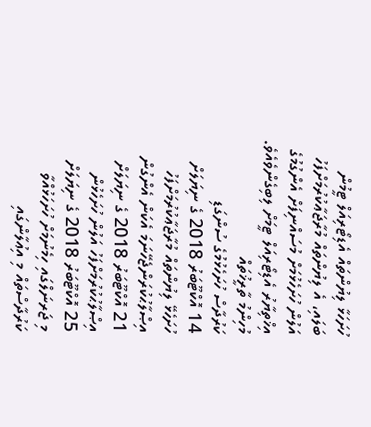ހުށަހަޅާ ލިޔުންތައް އެޑިޓޯރިއަލް ޓީމުން ބަލައި، އެ ލިޔުންތައް މުރާޖަޢާކުރުމަށްފަހު އަލުން ހުށަހެޅުމަށް މުސައްނިފަށް އެންގުމުގެ އިޚްތިޔާރު އެޑިޓޯރިއަލް ޓީމަށް ލިބިގެންވެއެވެ.
މުހިންމު ތާރީޚުތައް
ކަރުދާސް ހުށަހެޅުމުގެ ސުންގަޑި
14 އޮކްޓޫބަރު 2018 ގެ ނިޔަލަށް
ހުށަހެޅޭ ލިޔުންތައް މުރާޖަޢާކުރުމަށްފަހު އިޞްލާޙުކުރަންޖެހޭނަމަ އެކަން އެންގުން
21 އޮކްޓޫބަރު 2018 ގެ ނިޔަލަށް
އިޞްލާޙުކުރުމަށްފަހު އަލުން ހުށަހެޅުން
25 އޮކްޓޫބަރު 2018 ގެ ނިޔަލަށް
މި ޖަރނަލްގައި ހިމެނުމަށް ހުށަހަޅުއްވާ ކަރުދާސްތައް މި އިޢުލާންގައި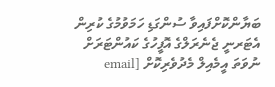ބަޔާންކޮށްފައިވާ ސުންގަޑި ހަމަވުމުގެ ކުރިން އެޓަރނީ ޖެނެރަލްގެ އޮފީހުގެ ކައުންޓަރަށް ނުވަތަ އީމެއިލް މެދުވެރިކޮށް [email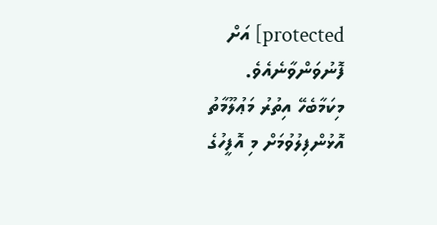protected] އަށް ފޮނުވަންވާނެއެވެ.
މިކަމާބެހޭ އިތުރު މަޢުލޫމާތު އޮޅުންފިލުވުމަށް މި އޮފީހުގެ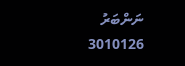ނަންބަރު 3010126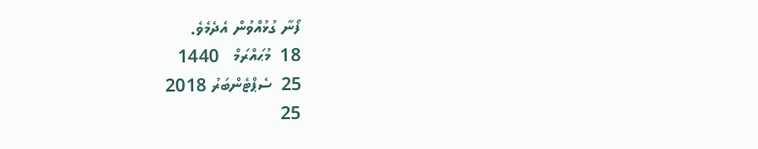ފޯނާ ގުޅުއްވުން އެދެމެވެ.
18  މުޙައްރަމް   1440
25  ސެޕްޓެންބަރު 2018
25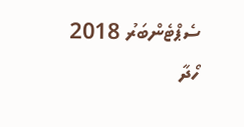ސެޕްޓެންބަރު 2018
ހޯދާ